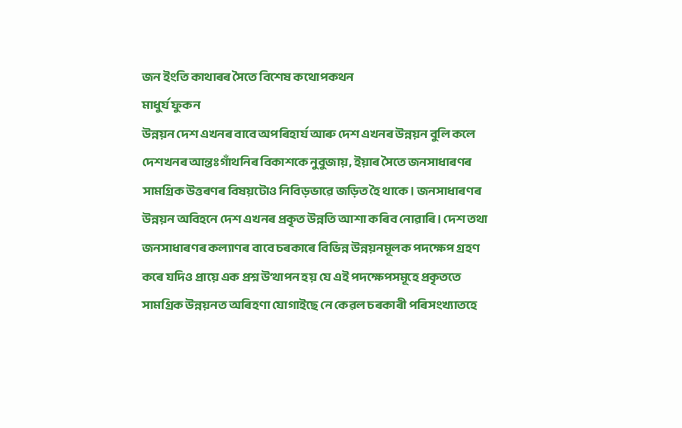জন ইংতি কাথাৰৰ সৈতে বিশেষ কথোপকথন
মাধুৰ্য ফুকন
উন্নয়ন দেশ এখনৰ বাবে অপৰিহাৰ্য আৰু দেশ এখনৰ উন্নয়ন বুলি কলে দেশখনৰ আন্তঃগাঁথনিৰ বিকাশকে নুবুজায়, ইয়াৰ সৈতে জনসাধাৰণৰ সামগ্ৰিক উত্তৰণৰ বিষয়টোও নিবিড়ভাৱে জড়িত হৈ থাকে। জনসাধাৰণৰ উন্নয়ন অবিহনে দেশ এখনৰ প্ৰকৃত উন্নতি আশা কৰিব নোৱাৰি। দেশ তথা জনসাধাৰণৰ কল্যাণৰ বাবে চৰকাৰে বিভিন্ন উন্নয়নমূলক পদক্ষেপ গ্ৰহণ কৰে যদিও প্ৰায়ে এক প্ৰশ্ন উত্থাপন হয় যে এই পদক্ষেপসমূহে প্ৰকৃততে সামগ্ৰিক উন্নয়নত অৰিহণা যোগাইছে নে কেৱল চৰকাৰী পৰিসংখ্যাতহে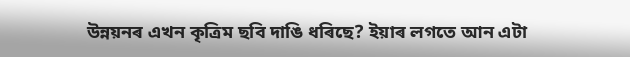উন্নয়নৰ এখন কৃত্ৰিম ছবি দাঙি ধৰিছে? ইয়াৰ লগতে আন এটা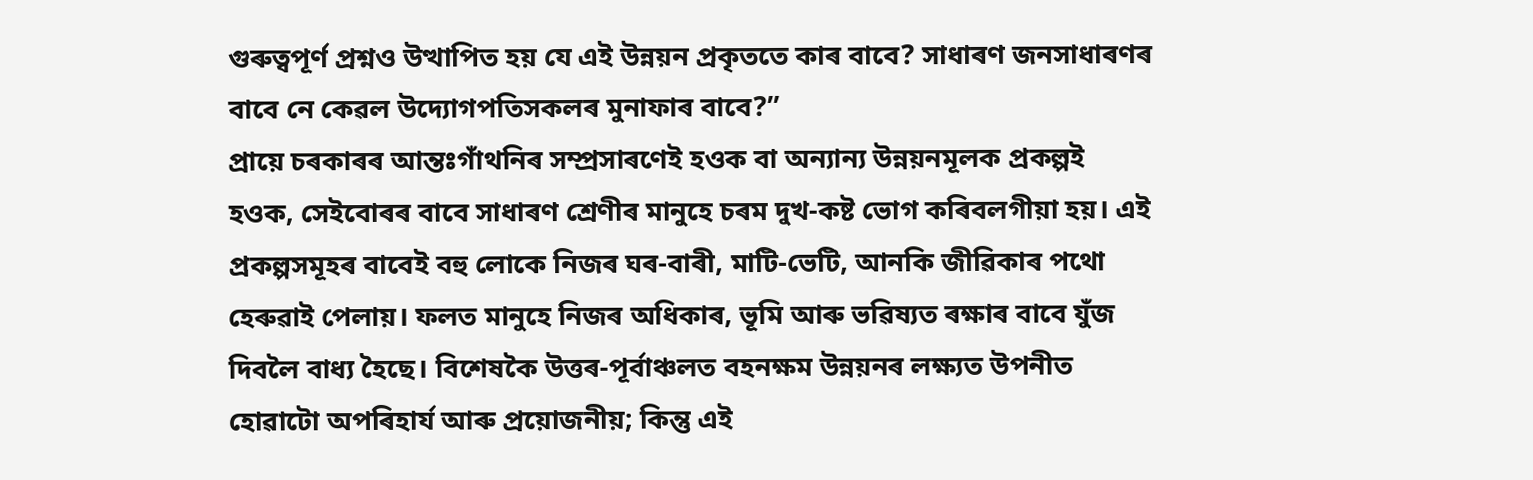গুৰুত্বপূৰ্ণ প্ৰশ্নও উত্থাপিত হয় যে এই উন্নয়ন প্ৰকৃততে কাৰ বাবে? সাধাৰণ জনসাধাৰণৰ বাবে নে কেৱল উদ্যোগপতিসকলৰ মুনাফাৰ বাবে?”
প্ৰায়ে চৰকাৰৰ আন্তঃগাঁথনিৰ সম্প্ৰসাৰণেই হওক বা অন্যান্য উন্নয়নমূলক প্ৰকল্পই হওক, সেইবোৰৰ বাবে সাধাৰণ শ্ৰেণীৰ মানুহে চৰম দুখ-কষ্ট ভোগ কৰিবলগীয়া হয়। এই প্ৰকল্পসমূহৰ বাবেই বহু লোকে নিজৰ ঘৰ-বাৰী, মাটি-ভেটি, আনকি জীৱিকাৰ পথো হেৰুৱাই পেলায়। ফলত মানুহে নিজৰ অধিকাৰ, ভূমি আৰু ভৱিষ্যত ৰক্ষাৰ বাবে যুঁজ দিবলৈ বাধ্য হৈছে। বিশেষকৈ উত্তৰ-পূৰ্বাঞ্চলত বহনক্ষম উন্নয়নৰ লক্ষ্যত উপনীত হোৱাটো অপৰিহাৰ্য আৰু প্ৰয়োজনীয়; কিন্তু এই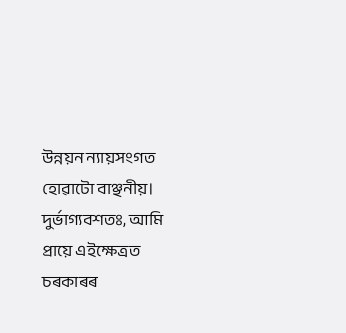উন্নয়ন ন্যায়সংগত হোৱাটো বাঞ্ছনীয়। দুৰ্ভাগ্যবশতঃ, আমি প্ৰায়ে এইক্ষেত্ৰত চৰকাৰৰ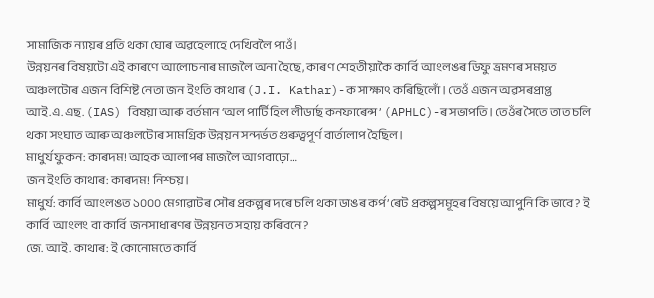সামাজিক ন্যায়ৰ প্ৰতি থকা ঘোৰ অৱহেলাহে দেখিবলৈ পাওঁ।
উন্নয়নৰ বিষয়টো এই কাৰণে আলোচনাৰ মাজলৈ অনা হৈছে, কাৰণ শেহতীয়াকৈ কাৰ্বি আংলঙৰ ডিফু ভ্ৰমণৰ সময়ত অঞ্চলটোৰ এজন বিশিষ্ট নেতা জন ইংতি কাথাৰ (J.I. Kathar)-ক সাক্ষাৎ কৰিছিলোঁ। তেওঁ এজন অৱসৰপ্ৰাপ্ত আই.এ.এছ. (IAS) বিষয়া আৰু বৰ্তমান ‘অল পাৰ্টি হিল লীডাৰ্ছ কনফাৰেন্স’ (APHLC)-ৰ সভাপতি। তেওঁৰ সৈতে তাত চলি থকা সংঘাত আৰু অঞ্চলটোৰ সামগ্ৰিক উন্নয়ন সন্দৰ্ভত গুৰুত্বপূৰ্ণ বাৰ্তালাপ হৈছিল।
মাধুৰ্য ফুকন: কাৰদম! আহক আলাপৰ মাজলৈ আগবাঢ়ো…
জন ইংতি কাথাৰ: কাৰদম! নিশ্চয়।
মাধুৰ্য: কাৰ্বি আংলঙত ১০০০ মেগাৱাটৰ সৌৰ প্ৰকল্পৰ দৰে চলি থকা ডাঙৰ কৰ্প’ৰেট প্ৰকল্পসমূহৰ বিষয়ে আপুনি কি ভাবে? ই কাৰ্বি আংলং বা কাৰ্বি জনসাধাৰণৰ উন্নয়নত সহায় কৰিবনে?
জে. আই. কাথাৰ: ই কোনোমতে কাৰ্বি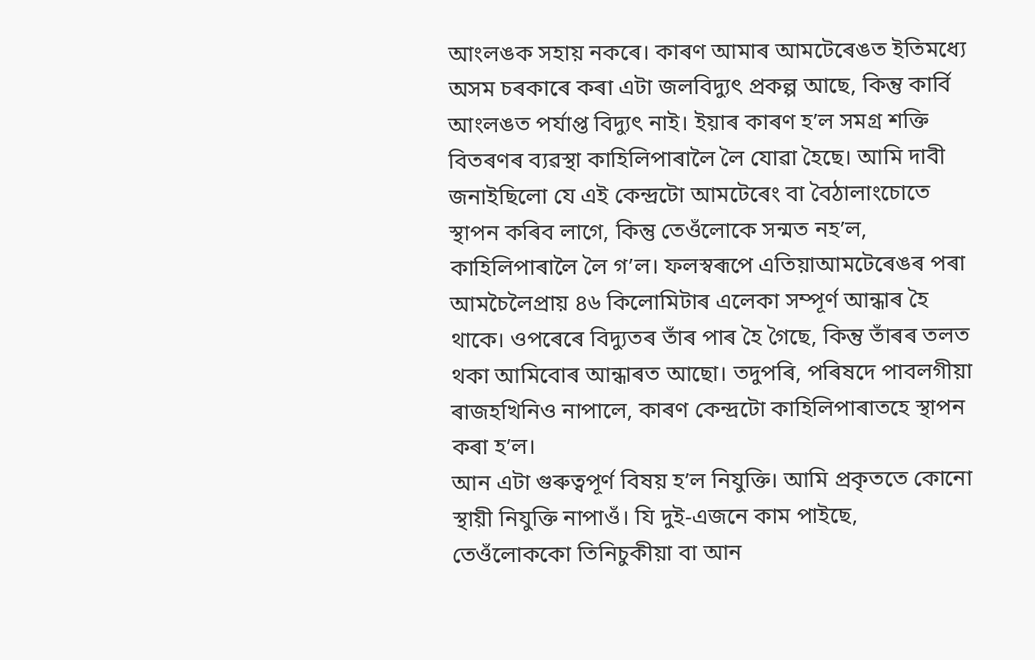আংলঙক সহায় নকৰে। কাৰণ আমাৰ আমটেৰেঙত ইতিমধ্যে অসম চৰকাৰে কৰা এটা জলবিদ্যুৎ প্ৰকল্প আছে, কিন্তু কাৰ্বি আংলঙত পৰ্যাপ্ত বিদ্যুৎ নাই। ইয়াৰ কাৰণ হ’ল সমগ্ৰ শক্তি বিতৰণৰ ব্যৱস্থা কাহিলিপাৰালৈ লৈ যোৱা হৈছে। আমি দাবী জনাইছিলো যে এই কেন্দ্ৰটো আমটেৰেং বা বৈঠালাংচোতে স্থাপন কৰিব লাগে, কিন্তু তেওঁলোকে সন্মত নহ’ল, কাহিলিপাৰালৈ লৈ গ’ল। ফলস্বৰূপে এতিয়াআমটেৰেঙৰ পৰা আমচৈলৈপ্ৰায় ৪৬ কিলোমিটাৰ এলেকা সম্পূৰ্ণ আন্ধাৰ হৈ থাকে। ওপৰেৰে বিদ্যুতৰ তাঁৰ পাৰ হৈ গৈছে, কিন্তু তাঁৰৰ তলত থকা আমিবোৰ আন্ধাৰত আছো। তদুপৰি, পৰিষদে পাবলগীয়া ৰাজহখিনিও নাপালে, কাৰণ কেন্দ্ৰটো কাহিলিপাৰাতহে স্থাপন কৰা হ’ল।
আন এটা গুৰুত্বপূৰ্ণ বিষয় হ’ল নিযুক্তি। আমি প্ৰকৃততে কোনো স্থায়ী নিযুক্তি নাপাওঁ। যি দুই-এজনে কাম পাইছে, তেওঁলোককো তিনিচুকীয়া বা আন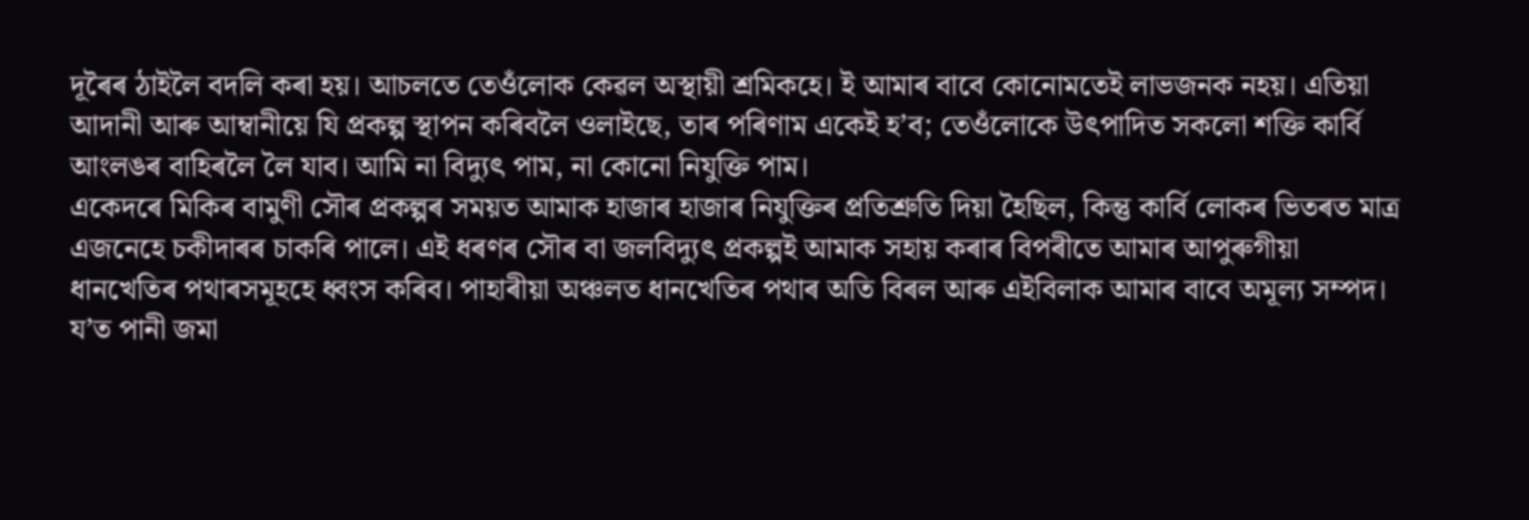দূৰৈৰ ঠাইলৈ বদলি কৰা হয়। আচলতে তেওঁলোক কেৱল অস্থায়ী শ্ৰমিকহে। ই আমাৰ বাবে কোনোমতেই লাভজনক নহয়। এতিয়া আদানী আৰু আম্বানীয়ে যি প্ৰকল্প স্থাপন কৰিবলৈ ওলাইছে, তাৰ পৰিণাম একেই হ’ব; তেওঁলোকে উৎপাদিত সকলো শক্তি কাৰ্বি আংলঙৰ বাহিৰলৈ লৈ যাব। আমি না বিদ্যুৎ পাম, না কোনো নিযুক্তি পাম।
একেদৰে মিকিৰ বামুণী সৌৰ প্ৰকল্পৰ সময়ত আমাক হাজাৰ হাজাৰ নিযুক্তিৰ প্ৰতিশ্ৰুতি দিয়া হৈছিল, কিন্তু কাৰ্বি লোকৰ ভিতৰত মাত্ৰ এজনেহে চকীদাৰৰ চাকৰি পালে। এই ধৰণৰ সৌৰ বা জলবিদ্যুৎ প্ৰকল্পই আমাক সহায় কৰাৰ বিপৰীতে আমাৰ আপুৰুগীয়া ধানখেতিৰ পথাৰসমূহহে ধ্বংস কৰিব। পাহাৰীয়া অঞ্চলত ধানখেতিৰ পথাৰ অতি বিৰল আৰু এইবিলাক আমাৰ বাবে অমূল্য সম্পদ। য’ত পানী জমা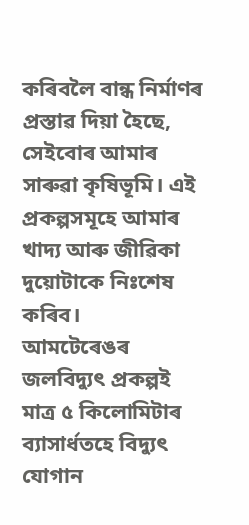কৰিবলৈ বান্ধ নিৰ্মাণৰ প্ৰস্তাৱ দিয়া হৈছে, সেইবোৰ আমাৰ সাৰুৱা কৃষিভূমি। এই প্ৰকল্পসমূহে আমাৰ খাদ্য আৰু জীৱিকা দুয়োটাকে নিঃশেষ কৰিব।
আমটেৰেঙৰ জলবিদ্যুৎ প্ৰকল্পই মাত্ৰ ৫ কিলোমিটাৰ ব্যাসাৰ্ধতহে বিদ্যুৎ যোগান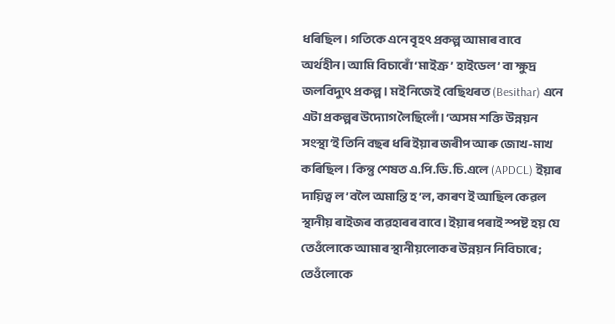ধৰিছিল। গতিকে এনে বৃহৎ প্ৰকল্প আমাৰ বাবে অৰ্থহীন। আমি বিচাৰোঁ ‘মাইক্ৰ’ হাইডেল’ বা ক্ষুদ্ৰ জলবিদ্যুৎ প্ৰকল্প। মই নিজেই বেছিথৰত (Besithar) এনে এটা প্ৰকল্পৰ উদ্যোগ লৈছিলোঁ। ‘অসম শক্তি উন্নয়ন সংস্থা’ই তিনি বছৰ ধৰি ইয়াৰ জৰীপ আৰু জোখ-মাখ কৰিছিল। কিন্তু শেষত এ.পি.ডি.চি.এলে (APDCL) ইয়াৰ দায়িত্ব ল’বলৈ অমান্তি হ’ল, কাৰণ ই আছিল কেৱল স্থানীয় ৰাইজৰ ব্যৱহাৰৰ বাবে। ইয়াৰ পৰাই স্পষ্ট হয় যে তেওঁলোকে আমাৰ স্থানীয়লোকৰ উন্নয়ন নিবিচাৰে; তেওঁলোকে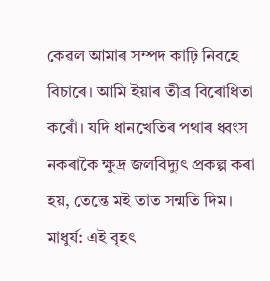কেৱল আমাৰ সম্পদ কাঢ়ি নিবহে বিচাৰে। আমি ইয়াৰ তীব্ৰ বিৰোধিতা কৰোঁ। যদি ধানখেতিৰ পথাৰ ধ্বংস নকৰাকৈ ক্ষুদ্ৰ জলবিদ্যুৎ প্ৰকল্প কৰা হয়, তেন্তে মই তাত সন্মতি দিম।
মাধুৰ্য: এই বৃহৎ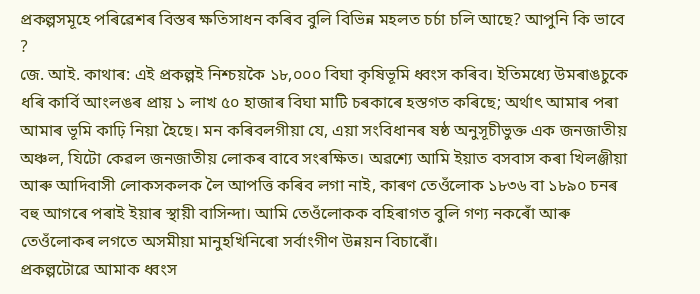প্ৰকল্পসমূহে পৰিৱেশৰ বিস্তৰ ক্ষতিসাধন কৰিব বুলি বিভিন্ন মহলত চৰ্চা চলি আছে? আপুনি কি ভাবে ?
জে. আই. কাথাৰ: এই প্ৰকল্পই নিশ্চয়কৈ ১৮,০০০ বিঘা কৃষিভূমি ধ্বংস কৰিব। ইতিমধ্যে উমৰাঙচুকে ধৰি কাৰ্বি আংলঙৰ প্ৰায় ১ লাখ ৫০ হাজাৰ বিঘা মাটি চৰকাৰে হস্তগত কৰিছে; অৰ্থাৎ আমাৰ পৰা আমাৰ ভূমি কাঢ়ি নিয়া হৈছে। মন কৰিবলগীয়া যে, এয়া সংবিধানৰ ষষ্ঠ অনুসূচীভুক্ত এক জনজাতীয় অঞ্চল, যিটো কেৱল জনজাতীয় লোকৰ বাবে সংৰক্ষিত। অৱশ্যে আমি ইয়াত বসবাস কৰা খিলঞ্জীয়া আৰু আদিবাসী লোকসকলক লৈ আপত্তি কৰিব লগা নাই, কাৰণ তেওঁলোক ১৮৩৬ বা ১৮৯০ চনৰ বহু আগৰে পৰাই ইয়াৰ স্থায়ী বাসিন্দা। আমি তেওঁলোকক বহিৰাগত বুলি গণ্য নকৰোঁ আৰু তেওঁলোকৰ লগতে অসমীয়া মানুহখিনিৰো সৰ্বাংগীণ উন্নয়ন বিচাৰোঁ।
প্ৰকল্পটোৱে আমাক ধ্বংস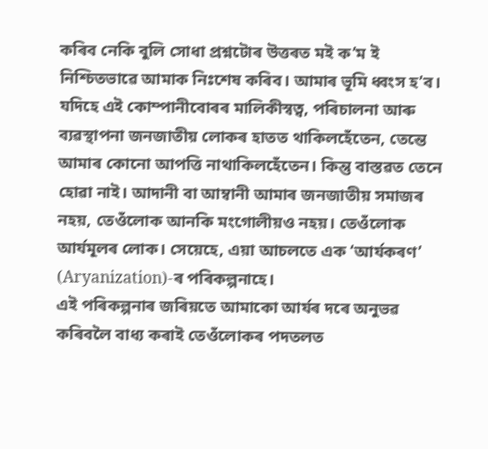কৰিব নেকি বুলি সোধা প্ৰশ্নটোৰ উত্তৰত মই ক’ম ই নিশ্চিতভাৱে আমাক নিঃশেষ কৰিব। আমাৰ ভূমি ধ্বংস হ’ব। যদিহে এই কোম্পানীবোৰৰ মালিকীস্বত্ব, পৰিচালনা আৰু ব্যৱস্থাপনা জনজাতীয় লোকৰ হাতত থাকিলহেঁতেন, তেন্তে আমাৰ কোনো আপত্তি নাথাকিলহেঁতেন। কিন্তু বাস্তৱত তেনে হোৱা নাই। আদানী বা আম্বানী আমাৰ জনজাতীয় সমাজৰ নহয়, তেওঁলোক আনকি মংগোলীয়ও নহয়। তেওঁলোক আৰ্যমূলৰ লোক। সেয়েহে, এয়া আচলতে এক ‘আৰ্যকৰণ’ (Aryanization)-ৰ পৰিকল্পনাহে।
এই পৰিকল্পনাৰ জৰিয়তে আমাকো আৰ্যৰ দৰে অনুভৱ কৰিবলৈ বাধ্য কৰাই তেওঁলোকৰ পদতলত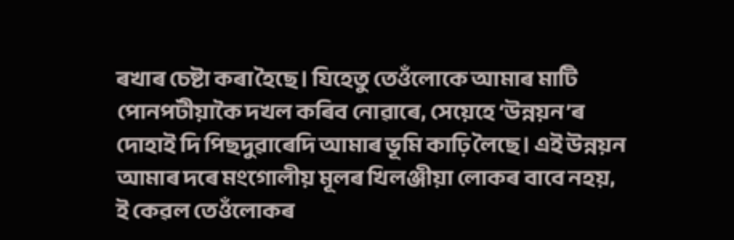ৰখাৰ চেষ্টা কৰা হৈছে। যিহেতু তেওঁলোকে আমাৰ মাটি পোনপটীয়াকৈ দখল কৰিব নোৱাৰে, সেয়েহে ‘উন্নয়ন’ৰ দোহাই দি পিছদুৱাৰেদি আমাৰ ভূমি কাঢ়ি লৈছে। এই উন্নয়ন আমাৰ দৰে মংগোলীয় মূলৰ খিলঞ্জীয়া লোকৰ বাবে নহয়, ই কেৱল তেওঁলোকৰ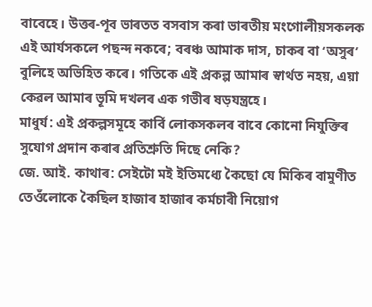বাবেহে। উত্তৰ-পূব ভাৰতত বসবাস কৰা ভাৰতীয় মংগোলীয়সকলক এই আৰ্যসকলে পছন্দ নকৰে; বৰঞ্চ আমাক দাস, চাকৰ বা ‘অসুৰ’ বুলিহে অভিহিত কৰে। গতিকে এই প্ৰকল্প আমাৰ স্বাৰ্থত নহয়, এয়া কেৱল আমাৰ ভূমি দখলৰ এক গভীৰ ষড়যন্ত্ৰহে।
মাধুৰ্য: এই প্ৰকল্পসমূহে কাৰ্বি লোকসকলৰ বাবে কোনো নিযুক্তিৰ সুযোগ প্ৰদান কৰাৰ প্ৰতিশ্ৰুতি দিছে নেকি?
জে. আই. কাথাৰ: সেইটো মই ইতিমধ্যে কৈছো যে মিকিৰ বামুণীত তেওঁলোকে কৈছিল হাজাৰ হাজাৰ কৰ্মচাৰী নিয়োগ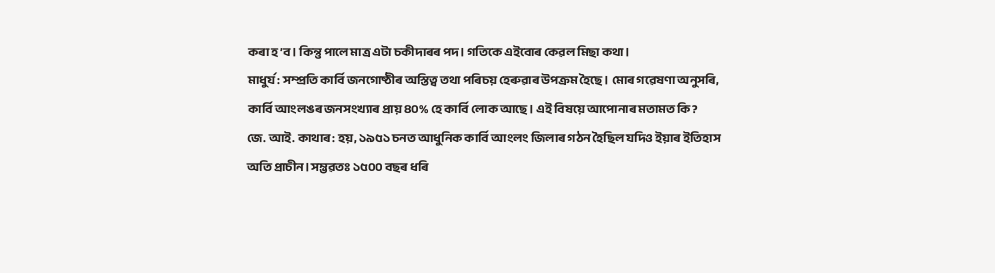কৰা হ’ব। কিন্তু পালে মাত্ৰ এটা চকীদাৰৰ পদ। গতিকে এইবোৰ কেৱল মিছা কথা।
মাধুৰ্য: সম্প্ৰতি কাৰ্বি জনগোষ্ঠীৰ অস্তিত্ব তথা পৰিচয় হেৰুৱাৰ উপক্ৰম হৈছে। মোৰ গৱেষণা অনুসৰি, কাৰ্বি আংলঙৰ জনসংখ্যাৰ প্ৰায় ৪০% হে কাৰ্বি লোক আছে। এই বিষয়ে আপোনাৰ মতামত কি?
জে. আই. কাথাৰ: হয়, ১৯৫১ চনত আধুনিক কাৰ্বি আংলং জিলাৰ গঠন হৈছিল যদিও ইয়াৰ ইতিহাস অতি প্ৰাচীন। সম্ভৱতঃ ১৫০০ বছৰ ধৰি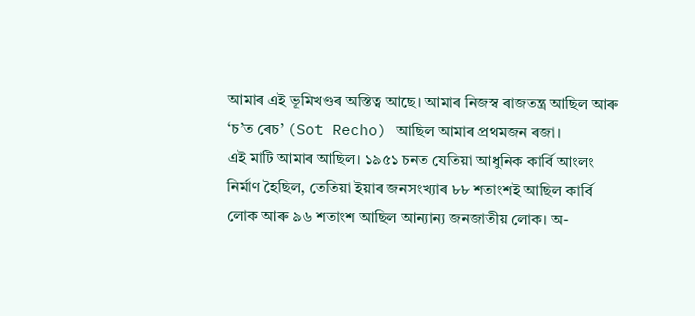আমাৰ এই ভূমিখণ্ডৰ অস্তিত্ব আছে। আমাৰ নিজস্ব ৰাজতন্ত্ৰ আছিল আৰু ‘চ’ত ৰেচ’ (Sot Recho) আছিল আমাৰ প্ৰথমজন ৰজা।
এই মাটি আমাৰ আছিল। ১৯৫১ চনত যেতিয়া আধুনিক কাৰ্বি আংলং নিৰ্মাণ হৈছিল, তেতিয়া ইয়াৰ জনসংখ্যাৰ ৮৮ শতাংশই আছিল কাৰ্বি লোক আৰু ৯৬ শতাংশ আছিল আন্যান্য জনজাতীয় লোক। অ-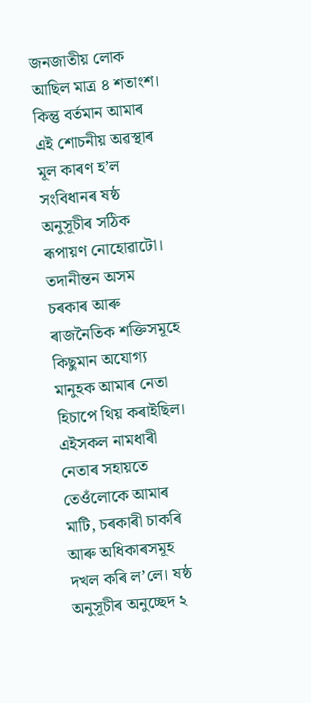জনজাতীয় লোক আছিল মাত্ৰ ৪ শতাংশ।
কিন্তু বৰ্তমান আমাৰ এই শোচনীয় অৱস্থাৰ মূল কাৰণ হ’ল সংবিধানৰ ষষ্ঠ অনুসূচীৰ সঠিক ৰূপায়ণ নোহোৱাটো। তদানীন্তন অসম চৰকাৰ আৰু ৰাজনৈতিক শক্তিসমূহে কিছুমান অযোগ্য মানুহক আমাৰ নেতা হিচাপে থিয় কৰাইছিল। এইসকল নামধাৰী নেতাৰ সহায়তে তেওঁলোকে আমাৰ মাটি, চৰকাৰী চাকৰি আৰু অধিকাৰসমূহ দখল কৰি ল’লে। ষষ্ঠ অনুসূচীৰ অনুচ্ছেদ ২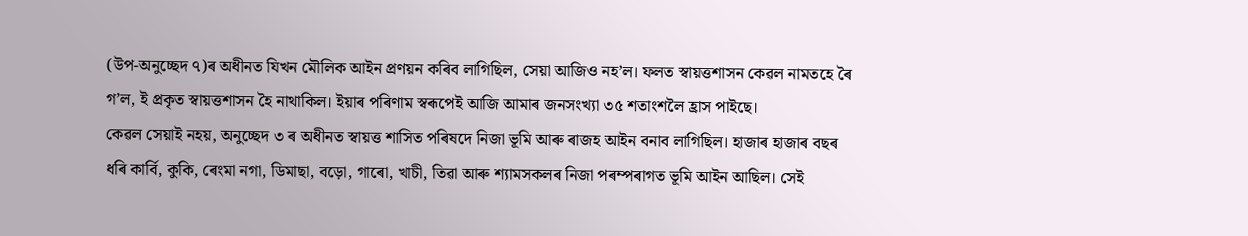(উপ-অনুচ্ছেদ ৭)ৰ অধীনত যিখন মৌলিক আইন প্ৰণয়ন কৰিব লাগিছিল, সেয়া আজিও নহ’ল। ফলত স্বায়ত্তশাসন কেৱল নামতহে ৰৈ গ’ল, ই প্ৰকৃত স্বায়ত্তশাসন হৈ নাথাকিল। ইয়াৰ পৰিণাম স্বৰূপেই আজি আমাৰ জনসংখ্যা ৩৫ শতাংশলৈ হ্ৰাস পাইছে।
কেৱল সেয়াই নহয়, অনুচ্ছেদ ৩ ৰ অধীনত স্বায়ত্ত শাসিত পৰিষদে নিজা ভূমি আৰু ৰাজহ আইন বনাব লাগিছিল। হাজাৰ হাজাৰ বছৰ ধৰি কাৰ্বি, কুকি, ৰেংমা নগা, ডিমাছা, বড়ো, গাৰো, খাচী, তিৱা আৰু শ্যামসকলৰ নিজা পৰম্পৰাগত ভূমি আইন আছিল। সেই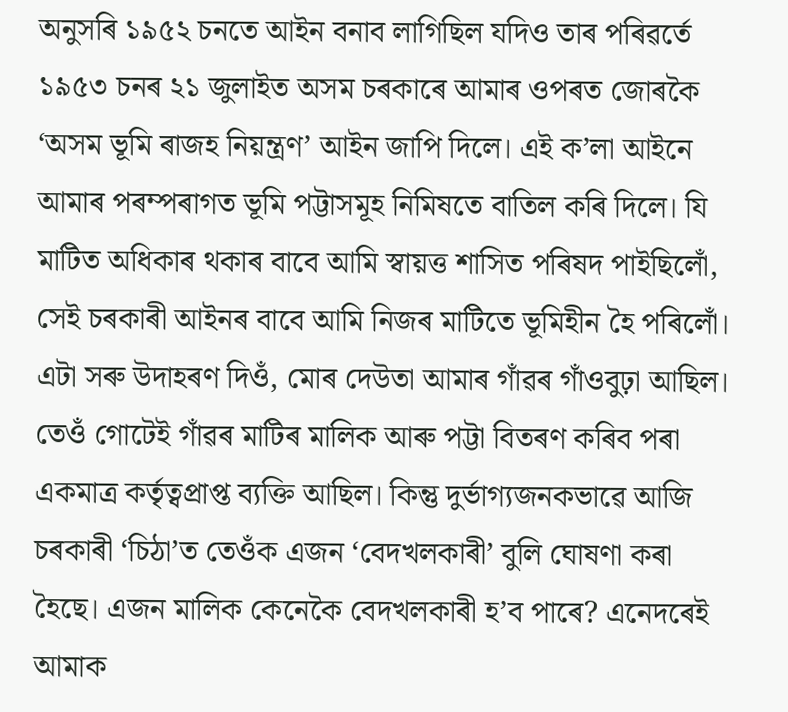অনুসৰি ১৯৫২ চনতে আইন বনাব লাগিছিল যদিও তাৰ পৰিৱৰ্তে ১৯৫৩ চনৰ ২১ জুলাইত অসম চৰকাৰে আমাৰ ওপৰত জোৰকৈ ‘অসম ভূমি ৰাজহ নিয়ন্ত্ৰণ’ আইন জাপি দিলে। এই ক’লা আইনে আমাৰ পৰম্পৰাগত ভূমি পট্টাসমূহ নিমিষতে বাতিল কৰি দিলে। যি মাটিত অধিকাৰ থকাৰ বাবে আমি স্বায়ত্ত শাসিত পৰিষদ পাইছিলোঁ, সেই চৰকাৰী আইনৰ বাবে আমি নিজৰ মাটিতে ভূমিহীন হৈ পৰিলোঁ।
এটা সৰু উদাহৰণ দিওঁ, মোৰ দেউতা আমাৰ গাঁৱৰ গাঁওবুঢ়া আছিল। তেওঁ গোটেই গাঁৱৰ মাটিৰ মালিক আৰু পট্টা বিতৰণ কৰিব পৰা একমাত্ৰ কৰ্তৃত্বপ্ৰাপ্ত ব্যক্তি আছিল। কিন্তু দুৰ্ভাগ্যজনকভাৱে আজি চৰকাৰী ‘চিঠা’ত তেওঁক এজন ‘বেদখলকাৰী’ বুলি ঘোষণা কৰা হৈছে। এজন মালিক কেনেকৈ বেদখলকাৰী হ’ব পাৰে? এনেদৰেই আমাক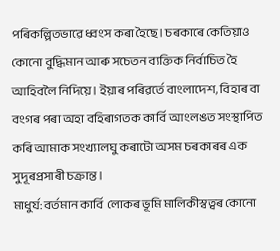পৰিকল্পিতভাৱে ধ্বংস কৰা হৈছে। চৰকাৰে কেতিয়াও কোনো বুদ্ধিমান আৰু সচেতন ব্যক্তিক নিৰ্বাচিত হৈ আহিবলৈ নিদিয়ে। ইয়াৰ পৰিৱৰ্তে বাংলাদেশ, বিহাৰ বা বংগৰ পৰা অহা বহিৰাগতক কাৰ্বি আংলঙত সংস্থাপিত কৰি আমাক সংখ্যালঘু কৰাটো অসম চৰকাৰৰ এক সুদূৰপ্ৰসাৰী চক্ৰান্ত।
মাধুৰ্য: বৰ্তমান কাৰ্বি লোকৰ ভূমি মালিকীস্বত্বৰ কোনো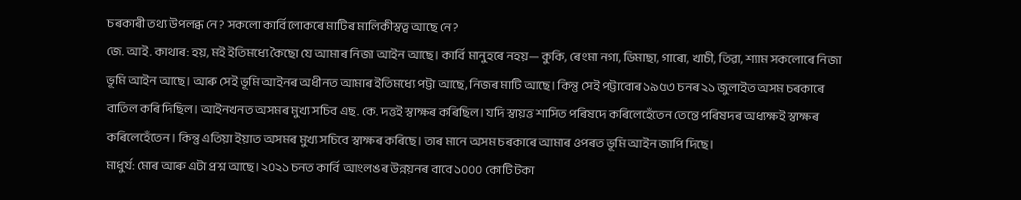চৰকাৰী তথ্য উপলব্ধ নে? সকলো কাৰ্বিলোকৰে মাটিৰ মালিকীস্বত্ব আছে নে?
জে. আই. কাথাৰ: হয়, মই ইতিমধ্যে কৈছো যে আমাৰ নিজা আইন আছে। কাৰ্বি মানুহৰে নহয়— কুকি, ৰেংমা নগা, ডিমাছা, গাৰো, খাচী, তিৱা, শ্যাম সকলোৰে নিজা ভূমি আইন আছে। আৰু সেই ভূমি আইনৰ অধীনত আমাৰ ইতিমধ্যে পট্টা আছে, নিজৰ মাটি আছে। কিন্তু সেই পট্টাবোৰ ১৯৫৩ চনৰ ২১ জুলাইত অসম চৰকাৰে বাতিল কৰি দিছিল। আইনখনত অসমৰ মুখ্য সচিব এছ. কে. দত্তই স্বাক্ষৰ কৰিছিল। যদি স্বায়ত্ত শাসিত পৰিষদে কৰিলেহেঁতেন তেন্তে পৰিষদৰ অধ্যক্ষই স্বাক্ষৰ কৰিলেহেঁতেন। কিন্তু এতিয়া ইয়াত অসমৰ মুখ্য সচিবে স্বাক্ষৰ কৰিছে। তাৰ মানে অসম চৰকাৰে আমাৰ ওপৰত ভূমি আইন জাপি দিছে।
মাধুৰ্য: মোৰ আৰু এটা প্ৰশ্ন আছে। ২০২১ চনত কাৰ্বি আংলঙৰ উন্নয়নৰ বাবে ১০০০ কোটি টকা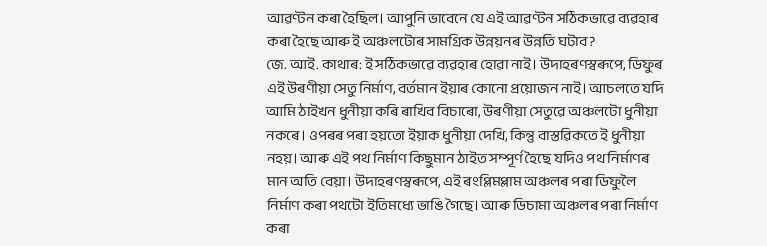আৱণ্টন কৰা হৈছিল। আপুনি ভাবেনে যে এই আৱণ্টন সঠিকভাৱে ব্যৱহাৰ কৰা হৈছে আৰু ই অঞ্চলটোৰ সামগ্ৰিক উন্নয়নৰ উন্নতি ঘটাব?
জে. আই. কাথাৰ: ই সঠিকভাৱে ব্যৱহাৰ হোৱা নাই। উদাহৰণস্বৰূপে, ডিফুৰ এই উৰণীয়া সেতু নিৰ্মাণ, বৰ্তমান ইয়াৰ কোনো প্ৰয়োজন নাই। আচলতে যদি আমি ঠাইখন ধুনীয়া কৰি ৰাখিব বিচাৰো, উৰণীয়া সেতুৱে অঞ্চলটো ধুনীয়া নকৰে। ওপৰৰ পৰা হয়তো ইয়াক ধুনীয়া দেখি, কিন্তু বাস্তৱিকতে ই ধুনীয়া নহয়। আৰু এই পথ নিৰ্মাণ কিছুমান ঠাইত সম্পূৰ্ণ হৈছে যদিও পথ নিৰ্মাণৰ মান অতি বেয়া। উদাহৰণস্বৰূপে, এই ৰংপ্লিমপ্লাম অঞ্চলৰ পৰা ডিফুলৈ নিৰ্মাণ কৰা পথটো ইতিমধ্যে ভাঙি গৈছে। আৰু ডিচামা অঞ্চলৰ পৰা নিৰ্মাণ কৰা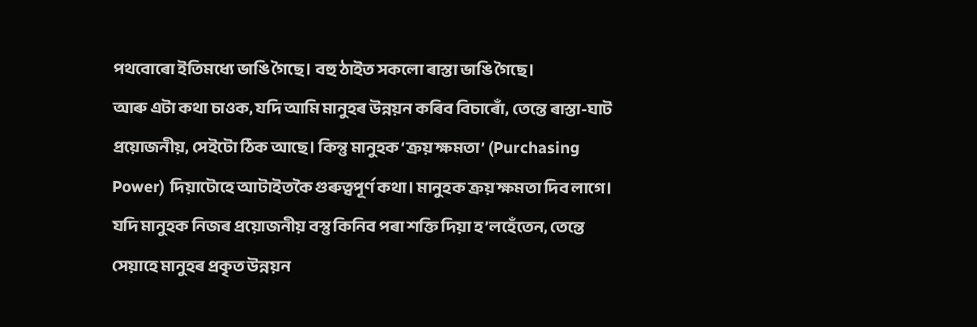পথবোৰো ইতিমধ্যে ভাঙি গৈছে। বহু ঠাইত সকলো ৰাস্তা ভাঙি গৈছে।
আৰু এটা কথা চাওক, যদি আমি মানুহৰ উন্নয়ন কৰিব বিচাৰোঁ, তেন্তে ৰাস্তা-ঘাট প্ৰয়োজনীয়, সেইটো ঠিক আছে। কিন্তু মানুহক ‘ক্ৰয় ক্ষমতা’ (Purchasing Power) দিয়াটোহে আটাইতকৈ গুৰুত্বপূৰ্ণ কথা। মানুহক ক্ৰয় ক্ষমতা দিব লাগে। যদি মানুহক নিজৰ প্ৰয়োজনীয় বস্তু কিনিব পৰা শক্তি দিয়া হ’লহেঁতেন, তেন্তে সেয়াহে মানুহৰ প্ৰকৃত উন্নয়ন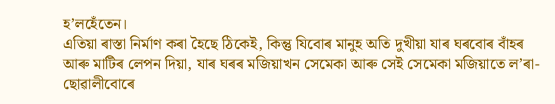হ’লহেঁতেন।
এতিয়া ৰাস্তা নিৰ্মাণ কৰা হৈছে ঠিকেই, কিন্তু যিবোৰ মানুহ অতি দুখীয়া যাৰ ঘৰবোৰ বাঁহৰ আৰু মাটিৰ লেপন দিয়া, যাৰ ঘৰৰ মজিয়াখন সেমেকা আৰু সেই সেমেকা মজিয়াতে ল’ৰা-ছোৱালীবোৰে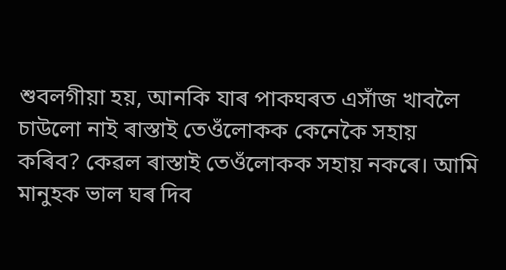শুবলগীয়া হয়, আনকি যাৰ পাকঘৰত এসাঁজ খাবলৈ চাউলো নাই ৰাস্তাই তেওঁলোকক কেনেকৈ সহায় কৰিব? কেৱল ৰাস্তাই তেওঁলোকক সহায় নকৰে। আমি মানুহক ভাল ঘৰ দিব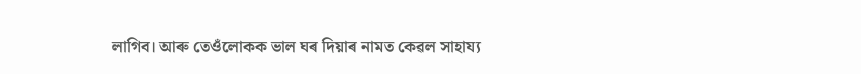লাগিব। আৰু তেওঁলোকক ভাল ঘৰ দিয়াৰ নামত কেৱল সাহায্য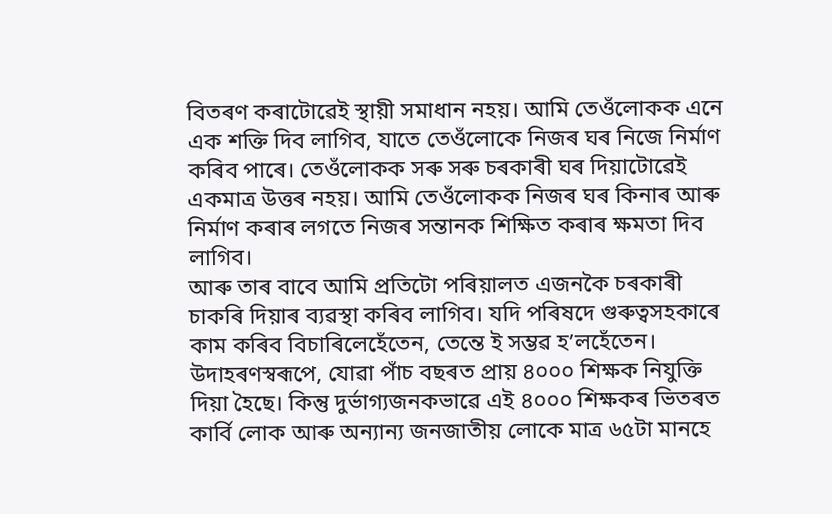বিতৰণ কৰাটোৱেই স্থায়ী সমাধান নহয়। আমি তেওঁলোকক এনে এক শক্তি দিব লাগিব, যাতে তেওঁলোকে নিজৰ ঘৰ নিজে নিৰ্মাণ কৰিব পাৰে। তেওঁলোকক সৰু সৰু চৰকাৰী ঘৰ দিয়াটোৱেই একমাত্ৰ উত্তৰ নহয়। আমি তেওঁলোকক নিজৰ ঘৰ কিনাৰ আৰু নিৰ্মাণ কৰাৰ লগতে নিজৰ সন্তানক শিক্ষিত কৰাৰ ক্ষমতা দিব লাগিব।
আৰু তাৰ বাবে আমি প্ৰতিটো পৰিয়ালত এজনকৈ চৰকাৰী চাকৰি দিয়াৰ ব্যৱস্থা কৰিব লাগিব। যদি পৰিষদে গুৰুত্বসহকাৰে কাম কৰিব বিচাৰিলেহেঁতেন, তেন্তে ই সম্ভৱ হ’লহেঁতেন। উদাহৰণস্বৰূপে, যোৱা পাঁচ বছৰত প্ৰায় ৪০০০ শিক্ষক নিযুক্তি দিয়া হৈছে। কিন্তু দুৰ্ভাগ্যজনকভাৱে এই ৪০০০ শিক্ষকৰ ভিতৰত কাৰ্বি লোক আৰু অন্যান্য জনজাতীয় লোকে মাত্ৰ ৬৫টা মানহে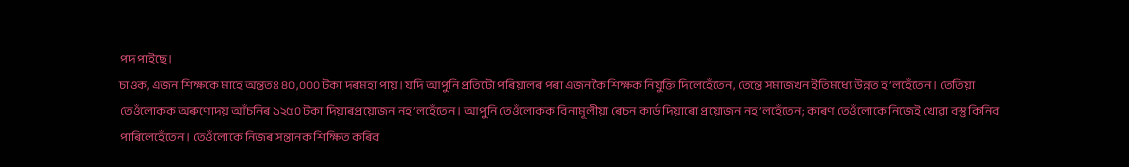পদ পাইছে।
চাওক, এজন শিক্ষকে মাহে অন্ততঃ ৪০,০০০ টকা দৰমহা পায়। যদি আপুনি প্ৰতিটো পৰিয়ালৰ পৰা এজনকৈ শিক্ষক নিযুক্তি দিলেহেঁতেন, তেন্তে সমাজখন ইতিমধ্যে উন্নত হ’লহেঁতেন। তেতিয়া তেওঁলোকক অৰুণোদয় আঁচনিৰ ১২৫০ টকা দিয়াৰপ্ৰয়োজন নহ’লহেঁতেন। আপুনি তেওঁলোকক বিনামূলীয়া ৰেচন কাৰ্ড দিয়াৰো প্ৰয়োজন নহ’লহেঁতেন; কাৰণ তেওঁলোকে নিজেই খোৱা বস্তু কিনিব পাৰিলেহেঁতেন। তেওঁলোকে নিজৰ সন্তানক শিক্ষিত কৰিব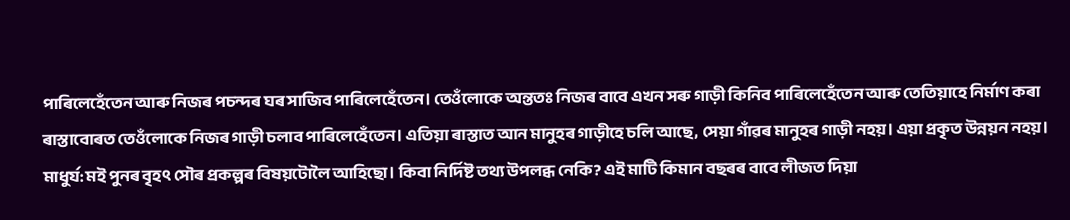পাৰিলেহেঁতেন আৰু নিজৰ পচন্দৰ ঘৰ সাজিব পাৰিলেহেঁতেন। তেওঁলোকে অন্ততঃ নিজৰ বাবে এখন সৰু গাড়ী কিনিব পাৰিলেহেঁতেন আৰু তেতিয়াহে নিৰ্মাণ কৰা ৰাস্তাবোৰত তেওঁলোকে নিজৰ গাড়ী চলাব পাৰিলেহেঁতেন। এতিয়া ৰাস্তাত আন মানুহৰ গাড়ীহে চলি আছে, সেয়া গাঁৱৰ মানুহৰ গাড়ী নহয়। এয়া প্ৰকৃত উন্নয়ন নহয়।
মাধুৰ্য: মই পুনৰ বৃহৎ সৌৰ প্ৰকল্পৰ বিষয়টোলৈ আহিছো। কিবা নিৰ্দিষ্ট তথ্য উপলব্ধ নেকি? এই মাটি কিমান বছৰৰ বাবে লীজত দিয়া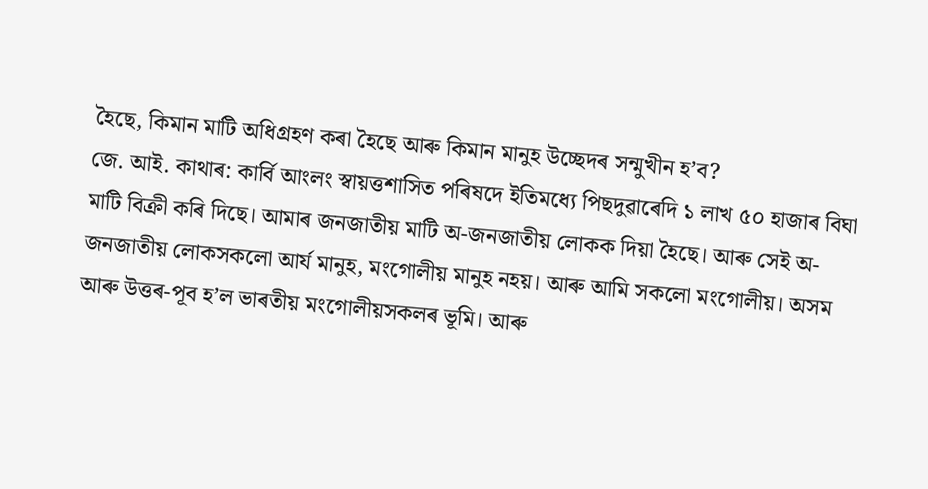হৈছে, কিমান মাটি অধিগ্ৰহণ কৰা হৈছে আৰু কিমান মানুহ উচ্ছেদৰ সন্মুখীন হ’ব?
জে. আই. কাথাৰ: কাৰ্বি আংলং স্বায়ত্তশাসিত পৰিষদে ইতিমধ্যে পিছদুৱাৰেদি ১ লাখ ৫০ হাজাৰ বিঘা মাটি বিক্ৰী কৰি দিছে। আমাৰ জনজাতীয় মাটি অ-জনজাতীয় লোকক দিয়া হৈছে। আৰু সেই অ-জনজাতীয় লোকসকলো আৰ্য মানুহ, মংগোলীয় মানুহ নহয়। আৰু আমি সকলো মংগোলীয়। অসম আৰু উত্তৰ-পূব হ’ল ভাৰতীয় মংগোলীয়সকলৰ ভূমি। আৰু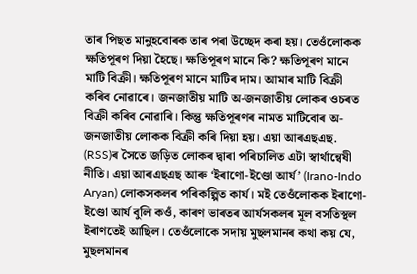তাৰ পিছত মানুহবোৰক তাৰ পৰা উচ্ছেদ কৰা হয়। তেওঁলোকক ক্ষতিপূৰণ দিয়া হৈছে। ক্ষতিপূৰণ মানে কি? ক্ষতিপূৰণ মানে মাটি বিক্ৰী। ক্ষতিপূৰণ মানে মাটিৰ দাম। আমাৰ মাটি বিক্ৰী কৰিব নোৱাৰে। জনজাতীয় মাটি অ-জনজাতীয় লোকৰ ওচৰত বিক্ৰী কৰিব নোৱাৰি। কিন্তু ক্ষতিপূৰণৰ নামত মাটিবোৰ অ-জনজাতীয় লোকক বিক্ৰী কৰি দিয়া হয়। এয়া আৰএছএছ. (RSS)ৰ সৈতে জড়িত লোকৰ দ্বাৰা পৰিচালিত এটা স্বাৰ্থান্বেষী নীতি। এয়া আৰএছএছ আৰু ‘ইৰাণো-ইণ্ডো আৰ্য’ (Irano-Indo Aryan) লোকসকলৰ পৰিকল্পিত কাৰ্য। মই তেওঁলোকক ইৰাণো-ইণ্ডো আৰ্য বুলি কওঁ, কাৰণ ভাৰতৰ আৰ্যসকলৰ মূল বসতিস্থল ইৰাণতেই আছিল। তেওঁলোকে সদায় মুছলমানৰ কথা কয় যে, মুছলমানৰ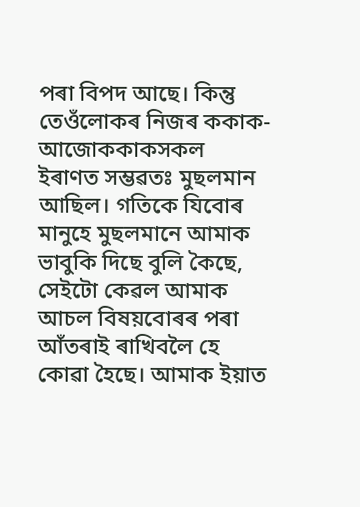পৰা বিপদ আছে। কিন্তু তেওঁলোকৰ নিজৰ ককাক-আজোককাকসকল ইৰাণত সম্ভৱতঃ মুছলমান আছিল। গতিকে যিবোৰ মানুহে মুছলমানে আমাক ভাবুকি দিছে বুলি কৈছে, সেইটো কেৱল আমাক আচল বিষয়বোৰৰ পৰা আঁতৰাই ৰাখিবলৈ হে কোৱা হৈছে। আমাক ইয়াত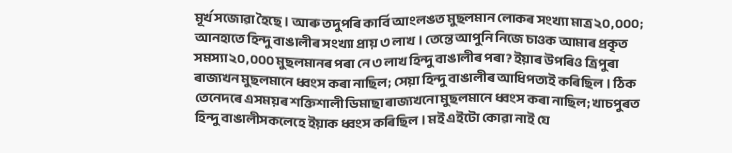মূৰ্খ সজোৱা হৈছে। আৰু তদুপৰি কাৰ্বি আংলঙত মুছলমান লোকৰ সংখ্যা মাত্ৰ ২০,০০০; আনহাতে হিন্দু বাঙালীৰ সংখ্যা প্ৰায় ৩ লাখ। তেন্তে আপুনি নিজে চাওক আমাৰ প্ৰকৃত সমস্যা ২০,০০০ মুছলমানৰ পৰা নে ৩ লাখ হিন্দু বাঙালীৰ পৰা? ইয়াৰ উপৰিও ত্ৰিপুৰা ৰাজ্যখন মুছলমানে ধ্বংস কৰা নাছিল; সেয়া হিন্দু বাঙালীৰ আধিপত্যই কৰিছিল। ঠিক তেনেদৰে এসময়ৰ শক্তিশালী ডিমাছা ৰাজ্যখনো মুছলমানে ধ্বংস কৰা নাছিল; খাচপুৰত হিন্দু বাঙালীসকলেহে ইয়াক ধ্বংস কৰিছিল। মই এইটো কোৱা নাই যে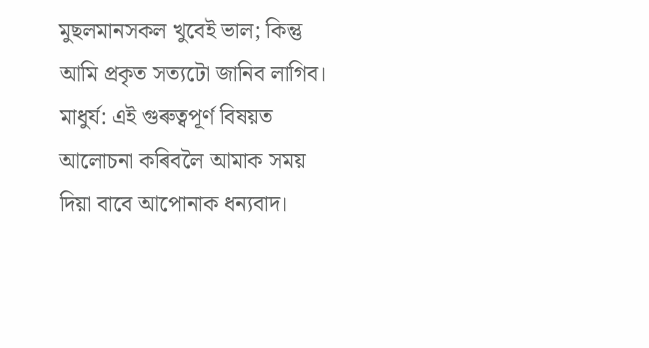মুছলমানসকল খুবেই ভাল; কিন্তু আমি প্ৰকৃত সত্যটো জানিব লাগিব।
মাধুৰ্য: এই গুৰুত্বপূৰ্ণ বিষয়ত আলোচনা কৰিবলৈ আমাক সময় দিয়া বাবে আপোনাক ধন্যবাদ।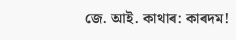জে. আই. কাথাৰ: কাৰদম!